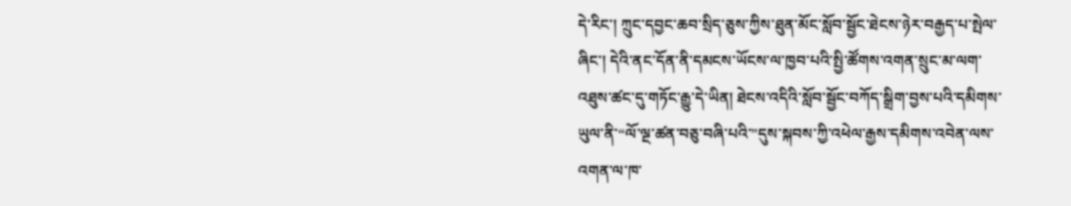དེ་རིང་། ཀྲུང་དབྱང་ཆབ་སྲིད་ཅུས་ཀྱིས་ཐུན་མོང་སློབ་སྦྱོང་ཐེངས་ཉེར་བརྒྱད་པ་སྤེལ་ཞིང་། དེའི་ནང་དོན་ནི་དམངས་ཡོངས་ལ་ཁྱབ་པའི་སྤྱི་ཚོགས་འགན་སྲུང་མ་ལག་འཐུས་ཚང་དུ་གཏོང་རྒྱུ་དེ་ཡིན། ཐེངས་འདིའི་སློབ་སྦྱོང་བཀོད་སྒྲིག་བྱས་པའི་དམིགས་ཡུལ་ནི་“ལོ་ལྔ་ཚན་བཅུ་བཞི་པའི་”དུས་སྐབས་ཀྱི་འཕེལ་རྒྱས་དམིགས་འབེན་ལས་འགན་ལ་ཁ་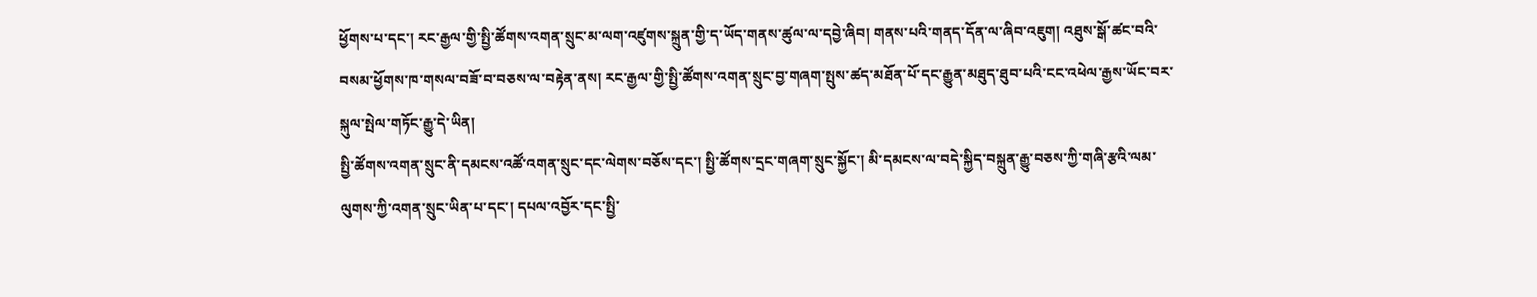ཕྱོགས་པ་དང་། རང་རྒྱལ་གྱི་སྤྱི་ཚོགས་འགན་སྲུང་མ་ལག་འཛུགས་སྐྲུན་གྱི་ད་ཡོད་གནས་ཚུལ་ལ་དབྱེ་ཞིབ། གནས་པའི་གནད་དོན་ལ་ཞིབ་འཇུག། འཐུས་སྒོ་ཚང་བའི་བསམ་ཕྱོགས་ཁ་གསལ་བཟོ་བ་བཅས་ལ་བརྟེན་ནས། རང་རྒྱལ་གྱི་སྤྱི་ཚོགས་འགན་སྲུང་བྱ་གཞག་སྤུས་ཚད་མཐོན་པོ་དང་རྒྱུན་མཐུད་ཐུབ་པའི་ངང་འཕེལ་རྒྱས་ཡོང་བར་སྐུལ་སྤེལ་གཏོང་རྒྱུ་དེ་ཡིན།
སྤྱི་ཚོགས་འགན་སྲུང་ནི་དམངས་འཚོ་འགན་སྲུང་དང་ལེགས་བཅོས་དང་། སྤྱི་ཚོགས་དྲང་གཞག་སྲུང་སྐྱོང་། མི་དམངས་ལ་བདེ་སྐྱིད་བསྐྲུན་རྒྱུ་བཅས་ཀྱི་གཞི་རྩའི་ལམ་ལུགས་ཀྱི་འགན་སྲུང་ཡིན་པ་དང་། དཔལ་འབྱོར་དང་སྤྱི་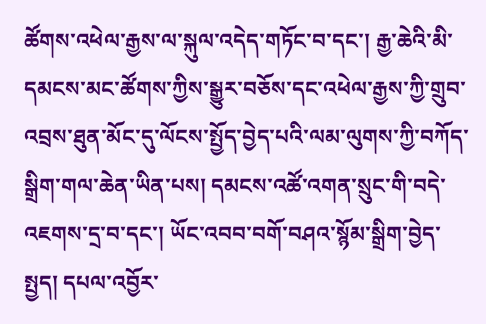ཚོགས་འཕེལ་རྒྱས་ལ་སྐུལ་འདེད་གཏོང་བ་དང་། རྒྱ་ཆེའི་མི་དམངས་མང་ཚོགས་ཀྱིས་སྒྱུར་བཅོས་དང་འཕེལ་རྒྱས་ཀྱི་གྲུབ་འབྲས་ཐུན་མོང་དུ་ལོངས་སྤྱོད་བྱེད་པའི་ལམ་ལུགས་ཀྱི་བཀོད་སྒྲིག་གལ་ཆེན་ཡིན་པས། དམངས་འཚོ་འགན་སྲུང་གི་བདེ་འཇགས་དྲ་བ་དང་། ཡོང་འབབ་བགོ་བཤའ་སྙོམ་སྒྲིག་བྱེད་སྤྱད། དཔལ་འབྱོར་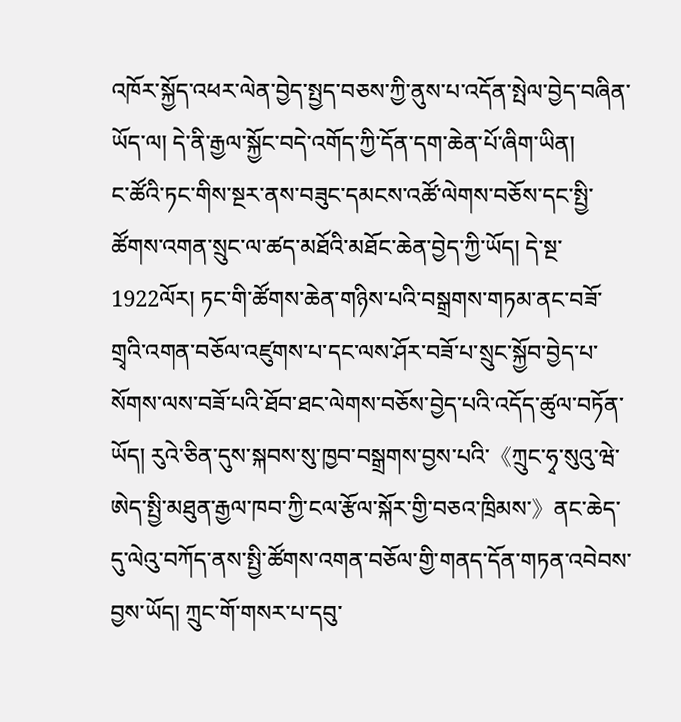འཁོར་སྐྱོད་འཕར་ལེན་བྱེད་སྤྱད་བཅས་ཀྱི་ནུས་པ་འདོན་སྤེལ་བྱེད་བཞིན་ཡོད་ལ། དེ་ནི་རྒྱལ་སྐྱོང་བདེ་འགོད་ཀྱི་དོན་དག་ཆེན་པོ་ཞིག་ཡིན།
ང་ཚོའི་ཏང་གིས་སྔར་ནས་བཟུང་དམངས་འཚོ་ལེགས་བཅོས་དང་སྤྱི་ཚོགས་འགན་སྲུང་ལ་ཚད་མཐོའི་མཐོང་ཆེན་བྱེད་ཀྱི་ཡོད། དེ་སྔ་1922ལོར། ཏང་གི་ཚོགས་ཆེན་གཉིས་པའི་བསྒྲགས་གཏམ་ནང་བཟོ་གྲྭའི་འགན་བཅོལ་འཛུགས་པ་དང་ལས་ཤོར་བཟོ་པ་སྲུང་སྐྱོབ་བྱེད་པ་སོགས་ལས་བཟོ་པའི་ཐོབ་ཐང་ལེགས་བཅོས་བྱེད་པའི་འདོད་ཚུལ་བཏོན་ཡོད། རུའེ་ཅིན་དུས་སྐབས་སུ་ཁྱབ་བསྒྲགས་བྱས་པའི་《ཀྲུང་ཧྭ་སུའུ་ཝེ་ཨེད་སྤྱི་མཐུན་རྒྱལ་ཁབ་ཀྱི་ངལ་རྩོལ་སྐོར་གྱི་བཅའ་ཁྲིམས་》ནང་ཆེད་དུ་ལེའུ་བཀོད་ནས་སྤྱི་ཚོགས་འགན་བཅོལ་གྱི་གནད་དོན་གཏན་འབེབས་བྱས་ཡོད། ཀྲུང་གོ་གསར་པ་དབུ་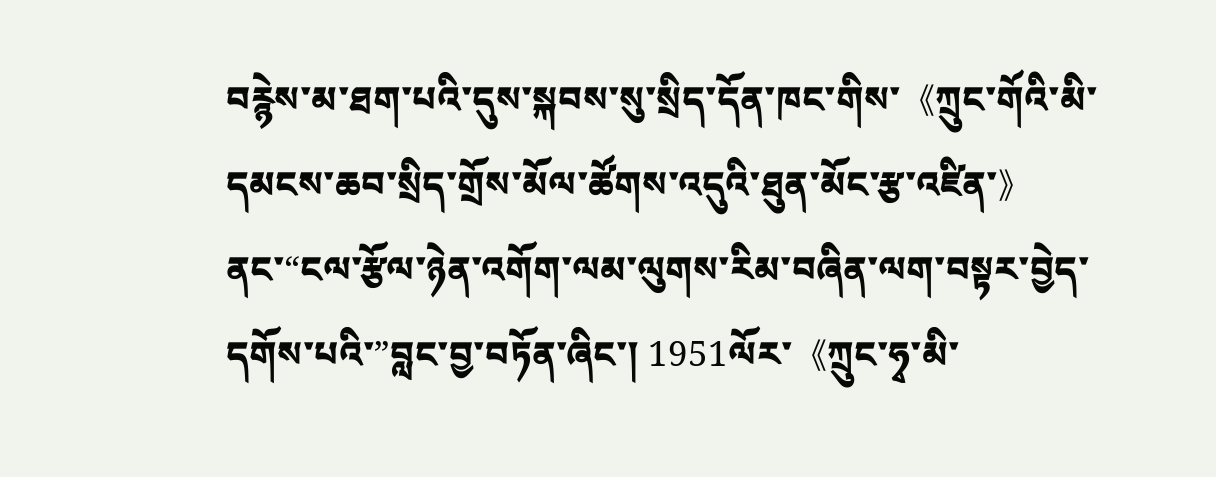བརྙེས་མ་ཐག་པའི་དུས་སྐབས་སུ་སྲིད་དོན་ཁང་གིས་《ཀྲུང་གོའི་མི་དམངས་ཆབ་སྲིད་གྲོས་མོལ་ཚོགས་འདུའི་ཐུན་མོང་རྩ་འཛིན་》ནང་“ངལ་རྩོལ་ཉེན་འགོག་ལམ་ལུགས་རིམ་བཞིན་ལག་བསྟར་བྱེད་དགོས་པའི་”བླང་བྱ་བཏོན་ཞིང་། 1951ལོར་《ཀྲུང་ཧྭ་མི་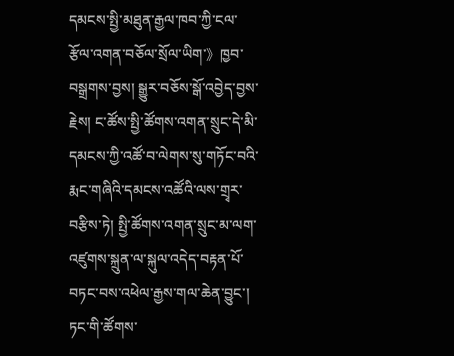དམངས་སྤྱི་མཐུན་རྒྱལ་ཁབ་ཀྱི་ངལ་རྩོལ་འགན་བཅོལ་སྲོལ་ཡིག་》ཁྱབ་བསྒྲགས་བྱས། སྒྱུར་བཅོས་སྒོ་འབྱེད་བྱས་རྗེས། ང་ཚོས་སྤྱི་ཚོགས་འགན་སྲུང་དེ་མི་དམངས་ཀྱི་འཚོ་བ་ལེགས་སུ་གཏོང་བའི་རྨང་གཞིའི་དམངས་འཚོའི་ལས་གྲྭར་བརྩིས་ཏེ། སྤྱི་ཚོགས་འགན་སྲུང་མ་ལག་འཛུགས་སྐྲུན་ལ་སྐུལ་འདེད་བརྟན་པོ་བཏང་བས་འཕེལ་རྒྱས་གལ་ཆེན་བྱུང་།
ཏང་གི་ཚོགས་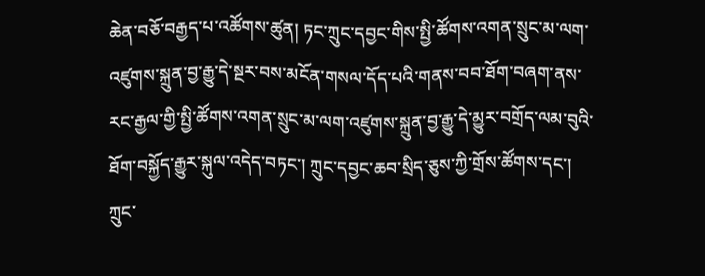ཆེན་བཅོ་བརྒྱད་པ་འཚོགས་ཚུན། ཏང་ཀྲུང་དབྱང་གིས་སྤྱི་ཚོགས་འགན་སྲུང་མ་ལག་འཛུགས་སྐྲུན་བྱ་རྒྱུ་དེ་སྔར་བས་མངོན་གསལ་དོད་པའི་གནས་བབ་ཐོག་བཞག་ནས་རང་རྒྱལ་གྱི་སྤྱི་ཚོགས་འགན་སྲུང་མ་ལག་འཛུགས་སྐྲུན་བྱ་རྒྱུ་དེ་མྱུར་བགྲོད་ལམ་བུའི་ཐོག་བསྐྱོད་རྒྱུར་སྐུལ་འདེད་བཏང་། ཀྲུང་དབྱང་ཆབ་སྲིད་ཅུས་ཀྱི་གྲོས་ཚོགས་དང་། ཀྲུང་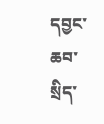དབྱང་ཆབ་སྲིད་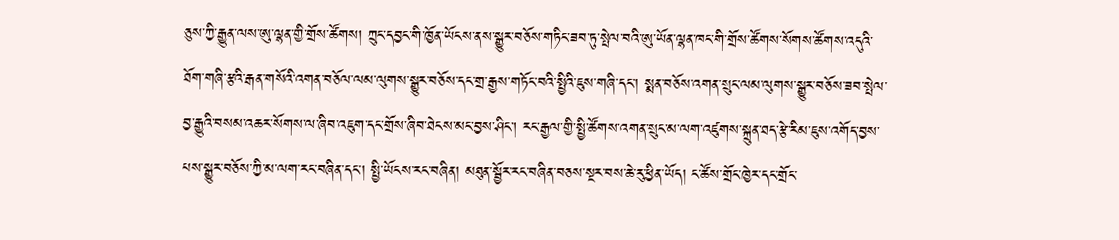ཅུས་ཀྱི་རྒྱུན་ལས་ཨུ་ལྷན་གྱི་གྲོས་ཚོགས། ཀྲུང་དབྱང་གི་ཁྱོན་ཡོངས་ནས་སྒྱུར་བཅོས་གཏིང་ཟབ་ཏུ་སྤེལ་བའི་ཨུ་ཡོན་ལྷན་ཁང་གི་གྲོས་ཚོགས་སོགས་ཚོགས་འདུའི་ཐོག་གཞི་རྩའི་རྒན་གསོའི་འགན་བཅོལ་ལམ་ལུགས་སྒྱུར་བཅོས་དང་གྲ་རྒྱས་གཏོང་བའི་སྤྱིའི་ཇུས་གཞི་དང་། སྨན་བཅོས་འགན་སྲུང་ལམ་ལུགས་སྒྱུར་བཅོས་ཟབ་སྤེལ་བྱ་རྒྱུའི་བསམ་འཆར་སོགས་ལ་ཞིབ་འཇུག་དང་གྲོས་ཞིབ་ཐེངས་མང་བྱས་ཤིང་། རང་རྒྱལ་གྱི་སྤྱི་ཚོགས་འགན་སྲུང་མ་ལག་འཛུགས་སྐྲུན་ཐད་རྩེ་རིམ་ཇུས་འགོད་བྱས་པས་སྒྱུར་བཅོས་ཀྱི་མ་ལག་རང་བཞིན་དང་། སྤྱི་ཡོངས་རང་བཞིན། མཐུན་སྦྱོར་རང་བཞིན་བཅས་སྔར་བས་ཆེ་རུ་ཕྱིན་ཡོད། ང་ཚོས་གྲོང་ཁྱེར་དང་གྲོང་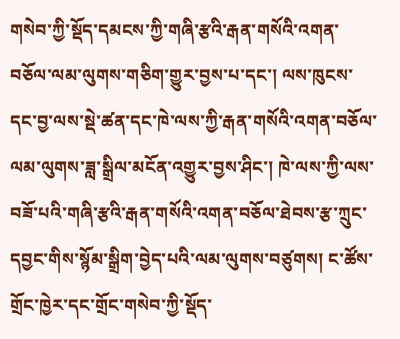གསེབ་ཀྱི་སྡོད་དམངས་ཀྱི་གཞི་རྩའི་རྒན་གསོའི་འགན་བཅོལ་ལམ་ལུགས་གཅིག་གྱུར་བྱས་པ་དང་། ལས་ཁུངས་དང་བྱ་ལས་སྡེ་ཚན་དང་ཁེ་ལས་ཀྱི་རྒན་གསོའི་འགན་བཅོལ་ལམ་ལུགས་ཟླ་སྒྲིལ་མངོན་འགྱུར་བྱས་ཤིང་། ཁེ་ལས་ཀྱི་ལས་བཟོ་པའི་གཞི་རྩའི་རྒན་གསོའི་འགན་བཅོལ་ཐེབས་རྩ་ཀྲུང་དབྱང་གིས་སྙོམ་སྒྲིག་བྱེད་པའི་ལམ་ལུགས་བཙུགས། ང་ཚོས་གྲོང་ཁྱེར་དང་གྲོང་གསེབ་ཀྱི་སྡོད་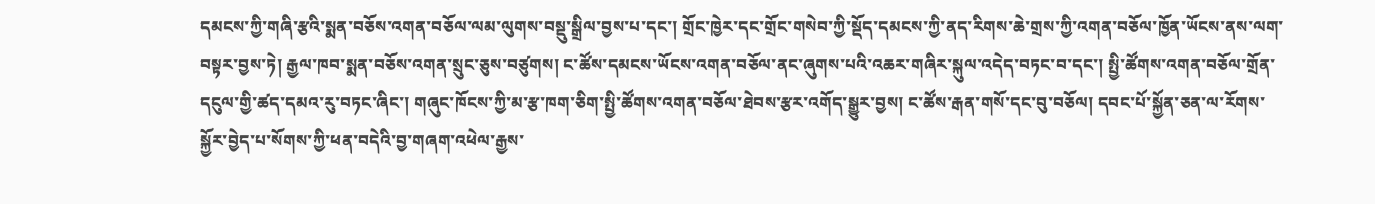དམངས་ཀྱི་གཞི་རྩའི་སྨན་བཅོས་འགན་བཅོལ་ལམ་ལུགས་བསྡུ་སྒྲིལ་བྱས་པ་དང་། གྲོང་ཁྱེར་དང་གྲོང་གསེབ་ཀྱི་སྡོད་དམངས་ཀྱི་ནད་རིགས་ཆེ་གྲས་ཀྱི་འགན་བཅོལ་ཁྱོན་ཡོངས་ནས་ལག་བསྟར་བྱས་ཏེ། རྒྱལ་ཁབ་སྨན་བཅོས་འགན་སྲུང་ཅུས་བཙུགས། ང་ཚོས་དམངས་ཡོངས་འགན་བཅོལ་ནང་ཞུགས་པའི་འཆར་གཞིར་སྐུལ་འདེད་བཏང་བ་དང་། སྤྱི་ཚོགས་འགན་བཅོལ་གྲོན་དངུལ་གྱི་ཚད་དམའ་རུ་བཏང་ཞིང་། གཞུང་ཁོངས་ཀྱི་མ་རྩ་ཁག་ཅིག་སྤྱི་ཚོགས་འགན་བཅོལ་ཐེབས་རྩར་འགོད་སྒྱུར་བྱས། ང་ཚོས་རྒན་གསོ་དང་བུ་བཅོལ། དབང་པོ་སྐྱོན་ཅན་ལ་རོགས་སྐྱོར་བྱེད་པ་སོགས་ཀྱི་ཕན་བདེའི་བྱ་གཞག་འཕེལ་རྒྱས་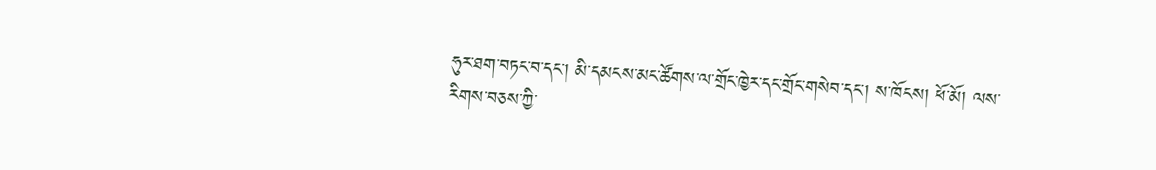ཧུར་ཐག་བཏང་བ་དང་། མི་དམངས་མང་ཚོགས་ལ་གྲོང་ཁྱེར་དང་གྲོང་གསེབ་དང་། ས་ཁོངས། ཕོ་མོ། ལས་རིགས་བཅས་ཀྱི་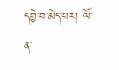དབྱེ་བ་མེད་པར། ལོ་ན་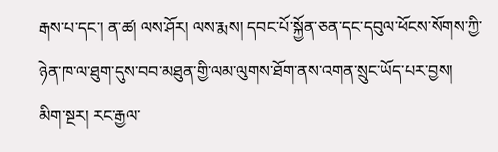རྒས་པ་དང་། ན་ཚ། ལས་ཤོར། ལས་རྨས། དབང་པོ་སྐྱོན་ཅན་དང་དབུལ་ཕོངས་སོགས་ཀྱི་ཉེན་ཁ་ལ་ཐུག་དུས་བབ་མཐུན་གྱི་ལམ་ལུགས་ཐོག་ནས་འགན་སྲུང་ཡོད་པར་བྱས།
མིག་སྔར། རང་རྒྱལ་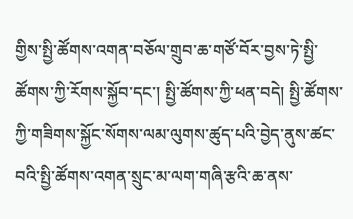གྱིས་སྤྱི་ཚོགས་འགན་བཅོལ་གྲུབ་ཆ་གཙོ་བོར་བྱས་ཏེ་སྤྱི་ཚོགས་ཀྱི་རོགས་སྐྱོབ་དང་། སྤྱི་ཚོགས་ཀྱི་ཕན་བདེ། སྤྱི་ཚོགས་ཀྱི་གཟིགས་སྐྱོང་སོགས་ལམ་ལུགས་ཚུད་པའི་བྱེད་ནུས་ཚང་བའི་སྤྱི་ཚོགས་འགན་སྲུང་མ་ལག་གཞི་རྩའི་ཆ་ནས་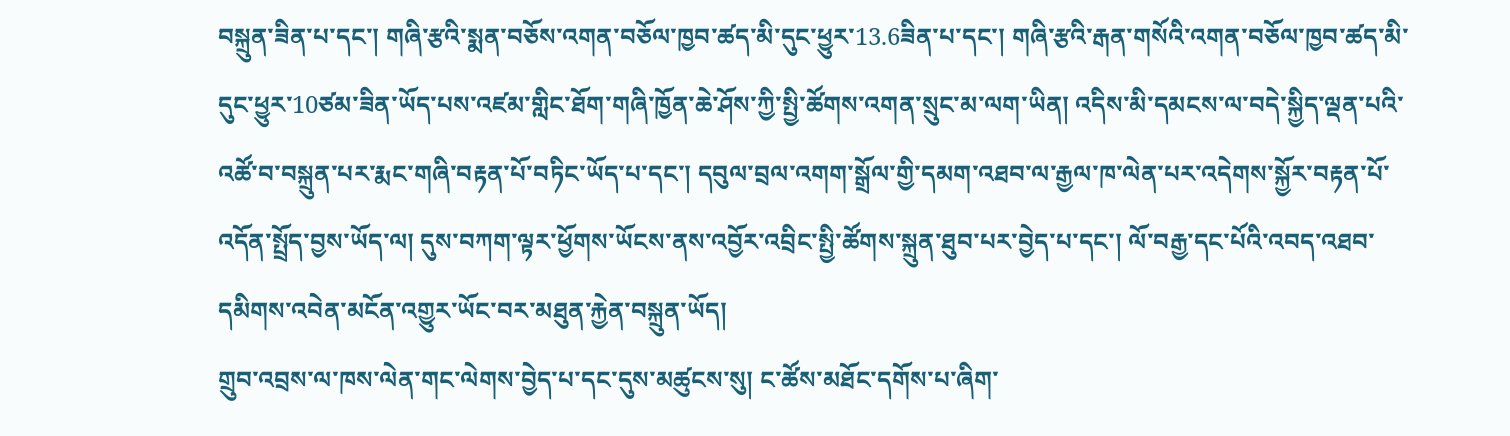བསྐྲུན་ཟིན་པ་དང་། གཞི་རྩའི་སྨན་བཅོས་འགན་བཅོལ་ཁྱབ་ཚད་མི་དུང་ཕྱུར་13.6ཟིན་པ་དང་། གཞི་རྩའི་རྒན་གསོའི་འགན་བཅོལ་ཁྱབ་ཚད་མི་དུང་ཕྱུར་10ཙམ་ཟིན་ཡོད་པས་འཛམ་གླིང་ཐོག་གཞི་ཁྱོན་ཆེ་ཤོས་ཀྱི་སྤྱི་ཚོགས་འགན་སྲུང་མ་ལག་ཡིན། འདིས་མི་དམངས་ལ་བདེ་སྐྱིད་ལྡན་པའི་འཚོ་བ་བསྐྲུན་པར་རྨང་གཞི་བརྟན་པོ་བཏིང་ཡོད་པ་དང་། དབུལ་བྲལ་འགག་སྒྲོལ་གྱི་དམག་འཐབ་ལ་རྒྱལ་ཁ་ལེན་པར་འདེགས་སྐྱོར་བརྟན་པོ་འདོན་སྤྲོད་བྱས་ཡོད་ལ། དུས་བཀག་ལྟར་ཕྱོགས་ཡོངས་ནས་འབྱོར་འབྲིང་སྤྱི་ཚོགས་སྐྲུན་ཐུབ་པར་བྱེད་པ་དང་། ལོ་བརྒྱ་དང་པོའི་འབད་འཐབ་དམིགས་འབེན་མངོན་འགྱུར་ཡོང་བར་མཐུན་རྐྱེན་བསྐྲུན་ཡོད།
གྲུབ་འབྲས་ལ་ཁས་ལེན་གང་ལེགས་བྱེད་པ་དང་དུས་མཚུངས་སུ། ང་ཚོས་མཐོང་དགོས་པ་ཞིག་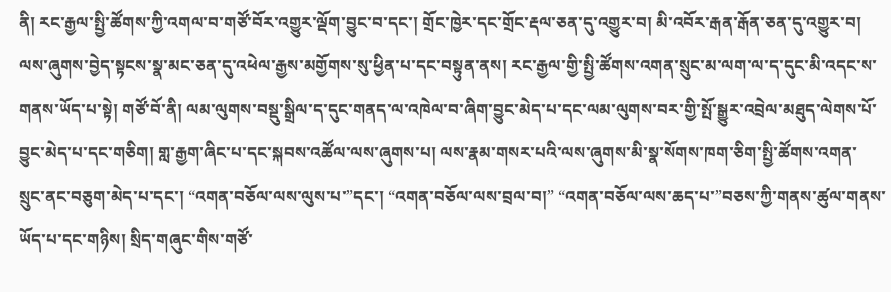ནི། རང་རྒྱལ་སྤྱི་ཚོགས་ཀྱི་འགལ་བ་གཙོ་བོར་འགྱུར་ལྡོག་བྱུང་བ་དང་། གྲོང་ཁྱེར་དང་གྲོང་རྡལ་ཅན་དུ་འགྱུར་བ། མི་འབོར་རྒན་རྒོན་ཅན་དུ་འགྱུར་བ། ལས་ཞུགས་བྱེད་སྟངས་སྣ་མང་ཅན་དུ་འཕེལ་རྒྱས་མགྱོགས་སུ་ཕྱིན་པ་དང་བསྟུན་ནས། རང་རྒྱལ་གྱི་སྤྱི་ཚོགས་འགན་སྲུང་མ་ལག་ལ་ད་དུང་མི་འདང་ས་གནས་ཡོད་པ་སྟེ། གཙོ་བོ་ནི། ལམ་ལུགས་བསྡུ་སྒྲིལ་ད་དུང་གནད་ལ་འཁེལ་བ་ཞིག་བྱུང་མེད་པ་དང་ལམ་ལུགས་བར་གྱི་སྤོ་སྒྱུར་འབྲེལ་མཐུད་ལེགས་པོ་བྱུང་མེད་པ་དང་གཅིག། གླ་རྒྱག་ཞིང་པ་དང་སྐབས་འཚོལ་ལས་ཞུགས་པ། ལས་རྣམ་གསར་པའི་ལས་ཞུགས་མི་སྣ་སོགས་ཁག་ཅིག་སྤྱི་ཚོགས་འགན་སྲུང་ནང་བཅུག་མེད་པ་དང་། “འགན་བཅོལ་ལས་ལུས་པ་”དང་། “འགན་བཅོལ་ལས་བྲལ་བ།” “འགན་བཅོལ་ལས་ཆད་པ་”བཅས་ཀྱི་གནས་ཚུལ་གནས་ཡོད་པ་དང་གཉིས། སྲིད་གཞུང་གིས་གཙོ་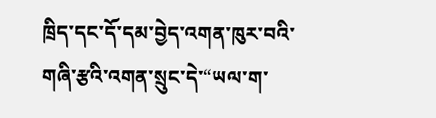ཁྲིད་དང་དོ་དམ་བྱེད་འགན་ཁུར་བའི་གཞི་རྩའི་འགན་སྲུང་དེ་“ཡལ་ག་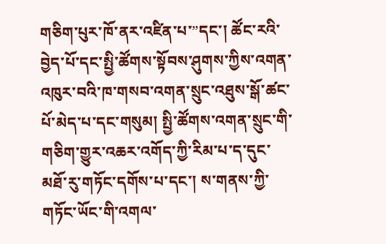གཅིག་པུར་ཁོ་ནར་འཛིན་པ་”དང་། ཚོང་རའི་བྱེད་པོ་དང་སྤྱི་ཚོགས་སྟོབས་ཤུགས་ཀྱིས་འགན་འཁུར་བའི་ཁ་གསབ་འགན་སྲུང་འཐུས་སྒོ་ཚང་པོ་མེད་པ་དང་གསུམ། སྤྱི་ཚོགས་འགན་སྲུང་གི་གཅིག་གྱུར་འཆར་འགོད་ཀྱི་རིམ་པ་ད་དུང་མཐོ་རུ་གཏོང་དགོས་པ་དང་། ས་གནས་ཀྱི་གཏོང་ཡོང་གི་འགལ་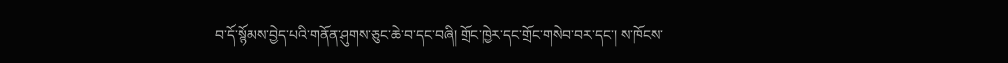བ་དོ་སྙོམས་བྱེད་པའི་གནོན་ཤུགས་ཅུང་ཆེ་བ་དང་བཞི། གྲོང་ཁྱེར་དང་གྲོང་གསེབ་བར་དང་། ས་ཁོངས་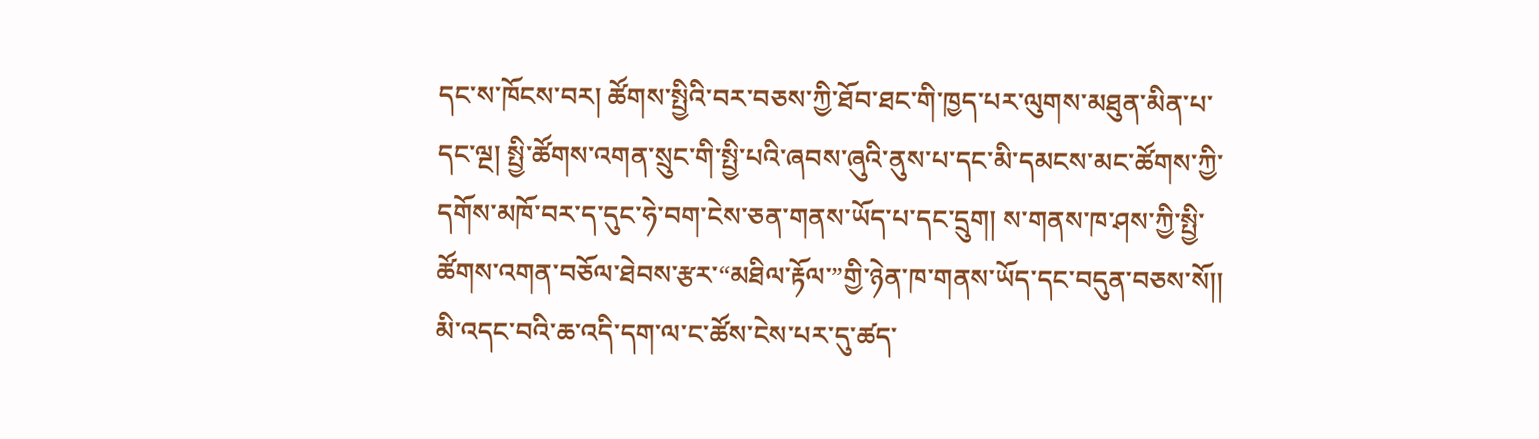དང་ས་ཁོངས་བར། ཚོགས་སྤྱིའི་བར་བཅས་ཀྱི་ཐོབ་ཐང་གི་ཁྱད་པར་ལུགས་མཐུན་མིན་པ་དང་ལྔ། སྤྱི་ཚོགས་འགན་སྲུང་གི་སྤྱི་པའི་ཞབས་ཞུའི་ནུས་པ་དང་མི་དམངས་མང་ཚོགས་ཀྱི་དགོས་མཁོ་བར་ད་དུང་ཧེ་བག་ངེས་ཅན་གནས་ཡོད་པ་དང་དྲུག། ས་གནས་ཁ་ཤས་ཀྱི་སྤྱི་ཚོགས་འགན་བཅོལ་ཐེབས་རྩར་“མཐིལ་རྟོལ་”གྱི་ཉེན་ཁ་གནས་ཡོད་དང་བདུན་བཅས་སོ།། མི་འདང་བའི་ཆ་འདི་དག་ལ་ང་ཚོས་ངེས་པར་དུ་ཚད་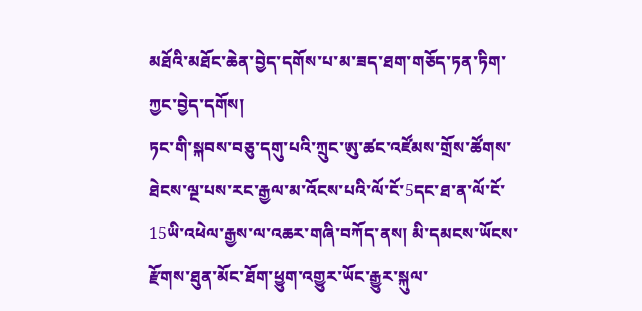མཐོའི་མཐོང་ཆེན་བྱེད་དགོས་པ་མ་ཟད་ཐག་གཅོད་ཏན་ཏིག་ཀྱང་བྱེད་དགོས།
ཏང་གི་སྐབས་བཅུ་དགུ་པའི་ཀྲུང་ཨུ་ཚང་འཛོམས་གྲོས་ཚོགས་ཐེངས་ལྔ་པས་རང་རྒྱལ་མ་འོངས་པའི་ལོ་ངོ་5དང་ཐ་ན་ལོ་ངོ་15ཡི་འཕེལ་རྒྱས་ལ་འཆར་གཞི་བཀོད་ནས། མི་དམངས་ཡོངས་རྫོགས་ཐུན་མོང་ཐོག་ཕྱུག་འགྱུར་ཡོང་རྒྱུར་སྐུལ་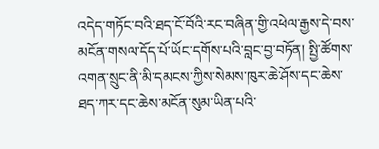འདེད་གཏོང་བའི་ཐད་ངོ་བོའི་རང་བཞིན་གྱི་འཕེལ་རྒྱས་དེ་བས་མངོན་གསལ་དོད་པོ་ཡོང་དགོས་པའི་བླང་བྱ་བཏོན། སྤྱི་ཚོགས་འགན་སྲུང་ནི་མི་དམངས་ཀྱིས་སེམས་ཁུར་ཆེ་ཤོས་དང་ཆེས་ཐད་ཀར་དང་ཆེས་མངོན་སུམ་ཡིན་པའི་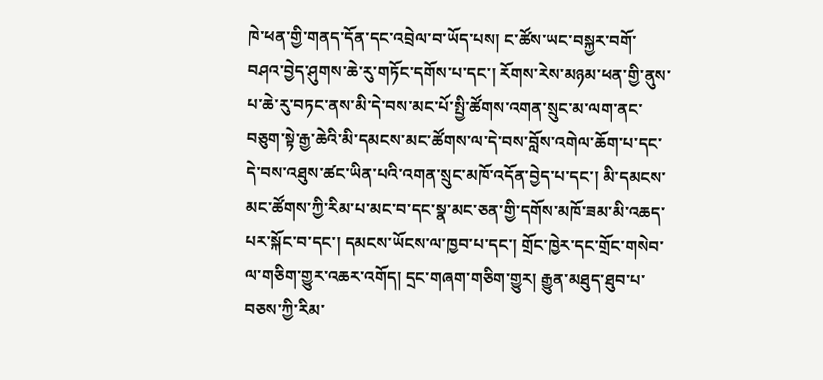ཁེ་ཕན་གྱི་གནད་དོན་དང་འབྲེལ་བ་ཡོད་པས། ང་ཚོས་ཡང་བསྐྱར་བགོ་བཤའ་བྱེད་ཤུགས་ཆེ་རུ་གཏོང་དགོས་པ་དང་། རོགས་རེས་མཉམ་ཕན་གྱི་ནུས་པ་ཆེ་རུ་བཏང་ནས་མི་དེ་བས་མང་པོ་སྤྱི་ཚོགས་འགན་སྲུང་མ་ལག་ནང་བཅུག་སྟེ་རྒྱ་ཆེའི་མི་དམངས་མང་ཚོགས་ལ་དེ་བས་བློས་འགེལ་ཆོག་པ་དང་དེ་བས་འཐུས་ཚང་ཡིན་པའི་འགན་སྲུང་མཁོ་འདོན་བྱེད་པ་དང་། མི་དམངས་མང་ཚོགས་ཀྱི་རིམ་པ་མང་བ་དང་སྣ་མང་ཅན་གྱི་དགོས་མཁོ་ཟམ་མི་འཆད་པར་སྐོང་བ་དང་། དམངས་ཡོངས་ལ་ཁྱབ་པ་དང་། གྲོང་ཁྱེར་དང་གྲོང་གསེབ་ལ་གཅིག་གྱུར་འཆར་འགོད། དྲང་གཞག་གཅིག་གྱུར། རྒྱུན་མཐུད་ཐུབ་པ་བཅས་ཀྱི་རིམ་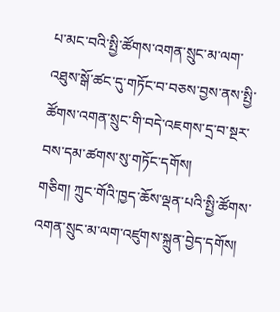པ་མང་བའི་སྤྱི་ཚོགས་འགན་སྲུང་མ་ལག་འཐུས་སྒོ་ཚང་དུ་གཏོང་བ་བཅས་བྱས་ནས་སྤྱི་ཚོགས་འགན་སྲུང་གི་བདེ་འཇགས་དྲ་བ་སྔར་བས་དམ་ཚགས་སུ་གཏོང་དགོས།
གཅིག། ཀྲུང་གོའི་ཁྱད་ཆོས་ལྡན་པའི་སྤྱི་ཚོགས་འགན་སྲུང་མ་ལག་འཛུགས་སྐྲུན་བྱེད་དགོས།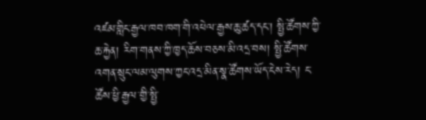འཛམ་གླིང་རྒྱལ་ཁབ་ཁག་གི་འཕེལ་རྒྱས་ཆུ་ཚད་དང་། སྤྱི་ཚོགས་ཀྱི་ཆ་རྐྱེན། རིག་གནས་ཀྱི་ཁྱད་ཆོས་བཅས་མི་འདྲ་བས། སྤྱི་ཚོགས་འགན་སྲུང་ལམ་ལུགས་ཀྱང་འདྲ་མིན་སྣ་ཚོགས་ཡོད་ངེས་རེད། ང་ཚོས་ཕྱི་རྒྱལ་གྱི་སྤྱི་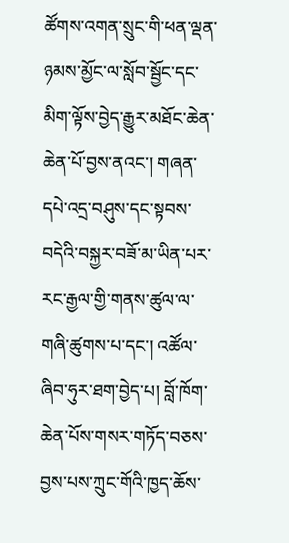ཚོགས་འགན་སྲུང་གི་ཕན་ལྡན་ཉམས་མྱོང་ལ་སློབ་སྦྱོང་དང་མིག་ལྟོས་བྱེད་རྒྱུར་མཐོང་ཆེན་ཆེན་པོ་བྱས་ནའང་། གཞན་དཔེ་འདྲ་བཤུས་དང་སྟབས་བདེའི་བསྐྱར་བཟོ་མ་ཡིན་པར་རང་རྒྱལ་གྱི་གནས་ཚུལ་ལ་གཞི་ཚུགས་པ་དང་། འཚོལ་ཞིབ་ཧུར་ཐག་བྱེད་པ། བློ་ཁོག་ཆེན་པོས་གསར་གཏོད་བཅས་བྱས་པས་ཀྲུང་གོའི་ཁྱད་ཆོས་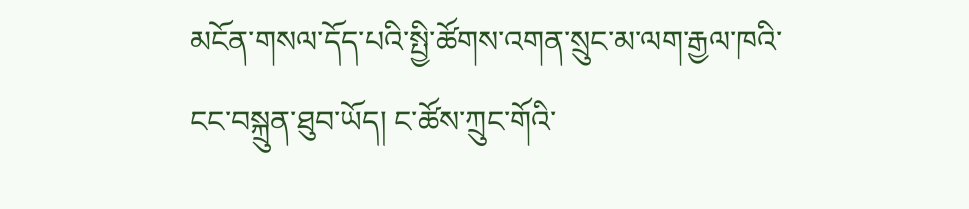མངོན་གསལ་དོད་པའི་སྤྱི་ཚོགས་འགན་སྲུང་མ་ལག་རྒྱལ་ཁའི་ངང་བསྐྲུན་ཐུབ་ཡོད། ང་ཚོས་ཀྲུང་གོའི་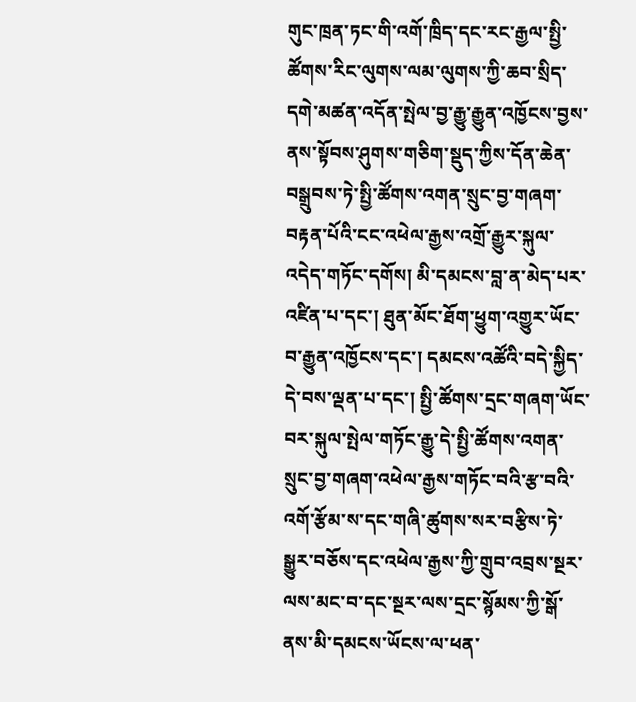གུང་ཁྲན་ཏང་གི་འགོ་ཁྲིད་དང་རང་རྒྱལ་སྤྱི་ཚོགས་རིང་ལུགས་ལམ་ལུགས་ཀྱི་ཆབ་སྲིད་དགེ་མཚན་འདོན་སྤེལ་བྱ་རྒྱུ་རྒྱུན་འཁྱོངས་བྱས་ནས་སྟོབས་ཤུགས་གཅིག་སྡུད་ཀྱིས་དོན་ཆེན་བསྒྲུབས་ཏེ་སྤྱི་ཚོགས་འགན་སྲུང་བྱ་གཞག་བརྟན་པོའི་ངང་འཕེལ་རྒྱས་འགྲོ་རྒྱུར་སྐུལ་འདེད་གཏོང་དགོས། མི་དམངས་བླ་ན་མེད་པར་འཛིན་པ་དང་། ཐུན་མོང་ཐོག་ཕྱུག་འགྱུར་ཡོང་བ་རྒྱུན་འཁྱོངས་དང་། དམངས་འཚོའི་བདེ་སྐྱིད་དེ་བས་ལྡན་པ་དང་། སྤྱི་ཚོགས་དྲང་གཞག་ཡོང་བར་སྐུལ་སྤེལ་གཏོང་རྒྱུ་དེ་སྤྱི་ཚོགས་འགན་སྲུང་བྱ་གཞག་འཕེལ་རྒྱས་གཏོང་བའི་རྩ་བའི་འགོ་རྩོམ་ས་དང་གཞི་ཚུགས་སར་བརྩིས་ཏེ་སྒྱུར་བཅོས་དང་འཕེལ་རྒྱས་ཀྱི་གྲུབ་འབྲས་སྔར་ལས་མང་བ་དང་སྔར་ལས་དྲང་སྙོམས་ཀྱི་སྒོ་ནས་མི་དམངས་ཡོངས་ལ་ཕན་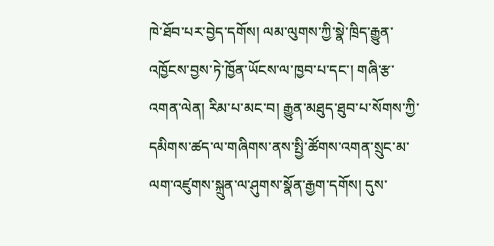ཁེ་ཐོབ་པར་བྱེད་དགོས། ལམ་ལུགས་ཀྱི་སྣེ་ཁྲིད་རྒྱུན་འཁྱོངས་བྱས་ཏེ་ཁྱོན་ཡོངས་ལ་ཁྱབ་པ་དང་། གཞི་རྩ་འགན་ལེན། རིམ་པ་མང་བ། རྒྱུན་མཐུད་ཐུབ་པ་སོགས་ཀྱི་དམིགས་ཚད་ལ་གཞིགས་ནས་སྤྱི་ཚོགས་འགན་སྲུང་མ་ལག་འཛུགས་སྐྲུན་ལ་ཤུགས་སྣོན་རྒྱག་དགོས། དུས་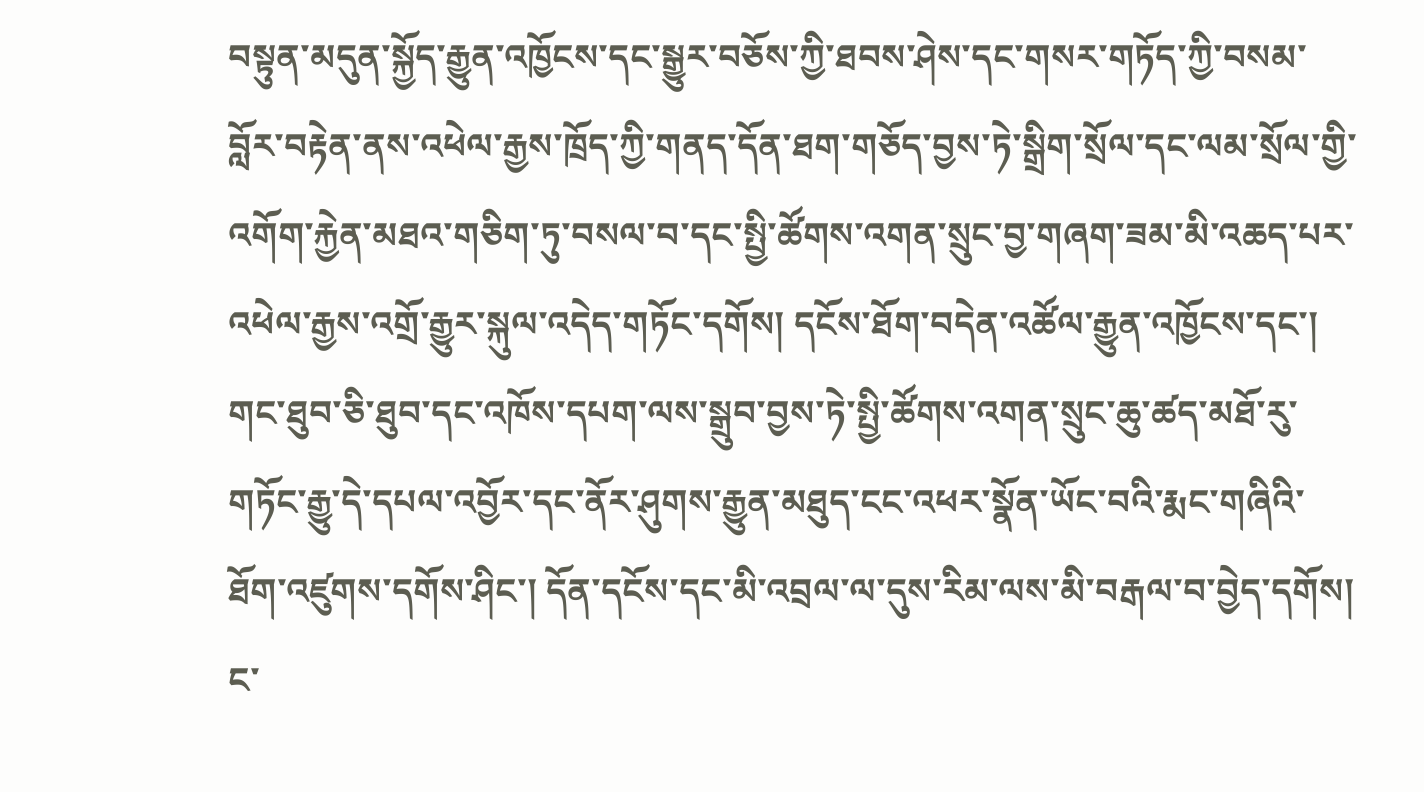བསྟུན་མདུན་སྐྱོད་རྒྱུན་འཁྱོངས་དང་སྒྱུར་བཅོས་ཀྱི་ཐབས་ཤེས་དང་གསར་གཏོད་ཀྱི་བསམ་བློར་བརྟེན་ནས་འཕེལ་རྒྱས་ཁྲོད་ཀྱི་གནད་དོན་ཐག་གཅོད་བྱས་ཏེ་སྒྲིག་སྲོལ་དང་ལམ་སྲོལ་གྱི་འགོག་རྐྱེན་མཐའ་གཅིག་ཏུ་བསལ་བ་དང་སྤྱི་ཚོགས་འགན་སྲུང་བྱ་གཞག་ཟམ་མི་འཆད་པར་འཕེལ་རྒྱས་འགྲོ་རྒྱུར་སྐུལ་འདེད་གཏོང་དགོས། དངོས་ཐོག་བདེན་འཚོལ་རྒྱུན་འཁྱོངས་དང་། གང་ཐུབ་ཅི་ཐུབ་དང་འཁོས་དཔག་ལས་སྒྲུབ་བྱས་ཏེ་སྤྱི་ཚོགས་འགན་སྲུང་ཆུ་ཚད་མཐོ་རུ་གཏོང་རྒྱུ་དེ་དཔལ་འབྱོར་དང་ནོར་ཤུགས་རྒྱུན་མཐུད་ངང་འཕར་སྣོན་ཡོང་བའི་རྨང་གཞིའི་ཐོག་འཛུགས་དགོས་ཤིང་། དོན་དངོས་དང་མི་འབྲལ་ལ་དུས་རིམ་ལས་མི་བརྒལ་བ་བྱེད་དགོས། ང་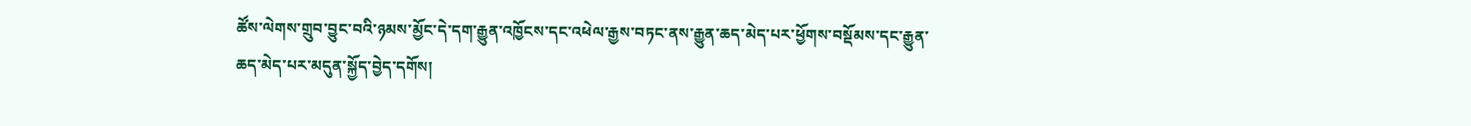ཚོས་ལེགས་གྲུབ་བྱུང་བའི་ཉམས་མྱོང་དེ་དག་རྒྱུན་འཁྱོངས་དང་འཕེལ་རྒྱས་བཏང་ནས་རྒྱུན་ཆད་མེད་པར་ཕྱོགས་བསྡོམས་དང་རྒྱུན་ཆད་མེད་པར་མདུན་སྐྱོད་བྱེད་དགོས།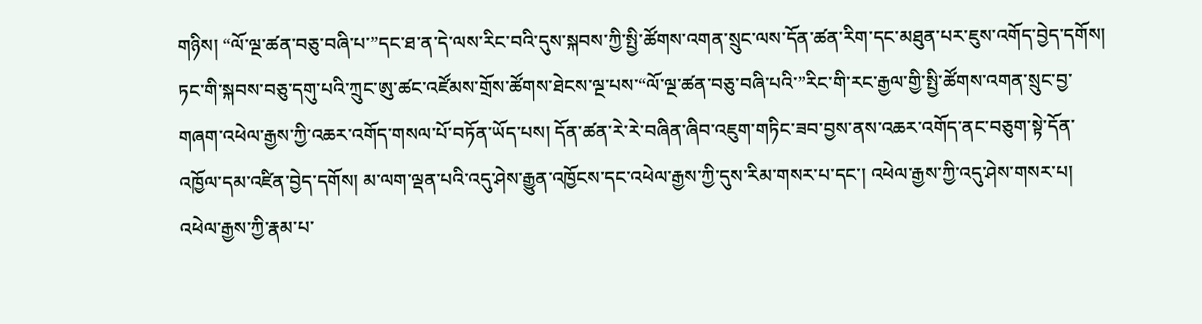གཉིས། “ལོ་ལྔ་ཚན་བཅུ་བཞི་པ་”དང་ཐ་ན་དེ་ལས་རིང་བའི་དུས་སྐབས་ཀྱི་སྤྱི་ཚོགས་འགན་སྲུང་ལས་དོན་ཚན་རིག་དང་མཐུན་པར་ཇུས་འགོད་བྱེད་དགོས། ཏང་གི་སྐབས་བཅུ་དགུ་པའི་ཀྲུང་ཨུ་ཚང་འཛོམས་གྲོས་ཚོགས་ཐེངས་ལྔ་པས་“ལོ་ལྔ་ཚན་བཅུ་བཞི་པའི་”རིང་གི་རང་རྒྱལ་གྱི་སྤྱི་ཚོགས་འགན་སྲུང་བྱ་གཞག་འཕེལ་རྒྱས་ཀྱི་འཆར་འགོད་གསལ་པོ་བཏོན་ཡོད་པས། དོན་ཚན་རེ་རེ་བཞིན་ཞིབ་འཇུག་གཏིང་ཟབ་བྱས་ནས་འཆར་འགོད་ནང་བཅུག་སྟེ་དོན་འཁྱོལ་དམ་འཛིན་བྱེད་དགོས། མ་ལག་ལྡན་པའི་འདུ་ཤེས་རྒྱུན་འཁྱོངས་དང་འཕེལ་རྒྱས་ཀྱི་དུས་རིམ་གསར་པ་དང་། འཕེལ་རྒྱས་ཀྱི་འདུ་ཤེས་གསར་པ། འཕེལ་རྒྱས་ཀྱི་རྣམ་པ་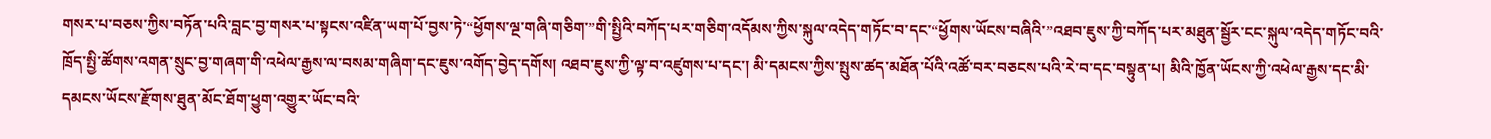གསར་པ་བཅས་ཀྱིས་བཏོན་པའི་བླང་བྱ་གསར་པ་སྟངས་འཛིན་ཡག་པོ་བྱས་ཏེ་“ཕྱོགས་ལྔ་གཞི་གཅིག་”གི་སྤྱིའི་བཀོད་པར་གཅིག་འདོམས་ཀྱིས་སྐུལ་འདེད་གཏོང་བ་དང་“ཕྱོགས་ཡོངས་བཞིའི་”འཐབ་ཇུས་ཀྱི་བཀོད་པར་མཐུན་སྦྱོར་ངང་སྐུལ་འདེད་གཏོང་བའི་ཁྲོད་སྤྱི་ཚོགས་འགན་སྲུང་བྱ་གཞག་གི་འཕེལ་རྒྱས་ལ་བསམ་གཞིག་དང་ཇུས་འགོད་བྱེད་དགོས། འཐབ་ཇུས་ཀྱི་ལྟ་བ་འཛུགས་པ་དང་། མི་དམངས་ཀྱིས་སྤུས་ཚད་མཐོན་པོའི་འཚོ་བར་བཅངས་པའི་རེ་བ་དང་བསྟུན་པ། མིའི་ཁྱོན་ཡོངས་ཀྱི་འཕེལ་རྒྱས་དང་མི་དམངས་ཡོངས་རྫོགས་ཐུན་མོང་ཐོག་ཕྱུག་འགྱུར་ཡོང་བའི་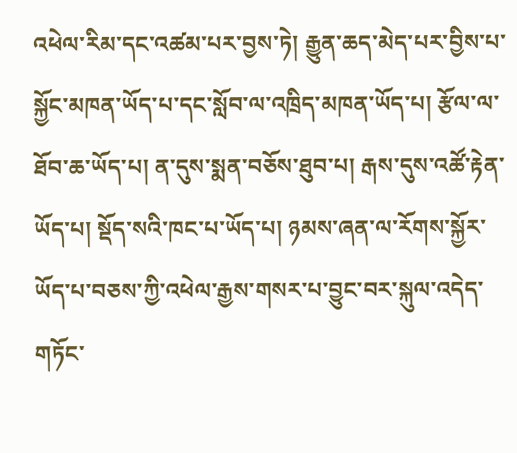འཕེལ་རིམ་དང་འཚམ་པར་བྱས་ཏེ། རྒྱུན་ཆད་མེད་པར་བྱིས་པ་སྐྱོང་མཁན་ཡོད་པ་དང་སློབ་ལ་འཁྲིད་མཁན་ཡོད་པ། རྩོལ་ལ་ཐོབ་ཆ་ཡོད་པ། ན་དུས་སྨན་བཅོས་ཐུབ་པ། རྒས་དུས་འཚོ་རྟེན་ཡོད་པ། སྡོད་སའི་ཁང་པ་ཡོད་པ། ཉམས་ཞན་ལ་རོགས་སྐྱོར་ཡོད་པ་བཅས་ཀྱི་འཕེལ་རྒྱས་གསར་པ་བྱུང་བར་སྐུལ་འདེད་གཏོང་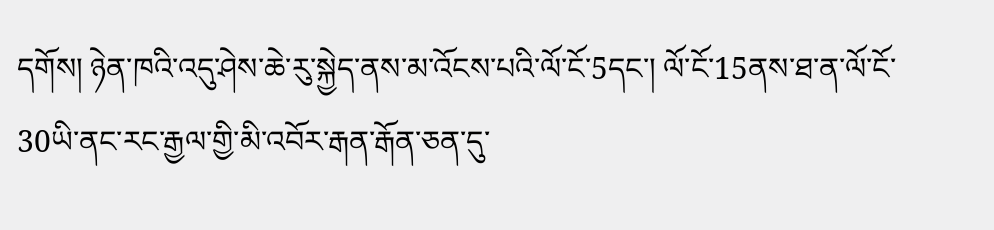དགོས། ཉེན་ཁའི་འདུ་ཤེས་ཆེ་རུ་སྐྱེད་ནས་མ་འོངས་པའི་ལོ་ངོ་5དང་། ལོ་ངོ་15ནས་ཐ་ན་ལོ་ངོ་30ཡི་ནང་རང་རྒྱལ་གྱི་མི་འབོར་རྒན་རྒོན་ཅན་དུ་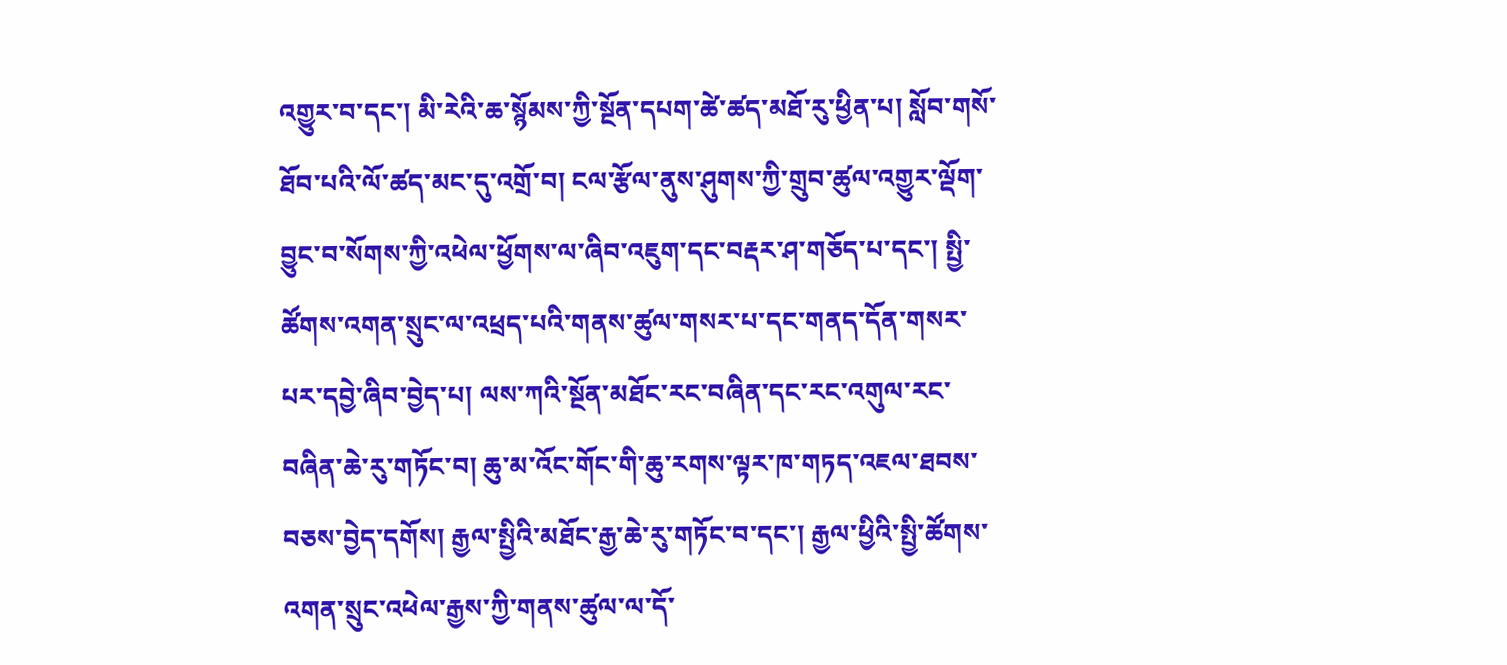འགྱུར་བ་དང་། མི་རེའི་ཆ་སྙོམས་ཀྱི་སྔོན་དཔག་ཚེ་ཚད་མཐོ་རུ་ཕྱིན་པ། སློབ་གསོ་ཐོབ་པའི་ལོ་ཚད་མང་དུ་འགྲོ་བ། ངལ་རྩོལ་ནུས་ཤུགས་ཀྱི་གྲུབ་ཚུལ་འགྱུར་ལྡོག་བྱུང་བ་སོགས་ཀྱི་འཕེལ་ཕྱོགས་ལ་ཞིབ་འཇུག་དང་བརྡར་ཤ་གཅོད་པ་དང་། སྤྱི་ཚོགས་འགན་སྲུང་ལ་འཕྲད་པའི་གནས་ཚུལ་གསར་པ་དང་གནད་དོན་གསར་པར་དབྱེ་ཞིབ་བྱེད་པ། ལས་ཀའི་སྔོན་མཐོང་རང་བཞིན་དང་རང་འགུལ་རང་བཞིན་ཆེ་རུ་གཏོང་བ། ཆུ་མ་འོང་གོང་གི་ཆུ་རགས་ལྟར་ཁ་གཏད་འཇལ་ཐབས་བཅས་བྱེད་དགོས། རྒྱལ་སྤྱིའི་མཐོང་རྒྱ་ཆེ་རུ་གཏོང་བ་དང་། རྒྱལ་ཕྱིའི་སྤྱི་ཚོགས་འགན་སྲུང་འཕེལ་རྒྱས་ཀྱི་གནས་ཚུལ་ལ་དོ་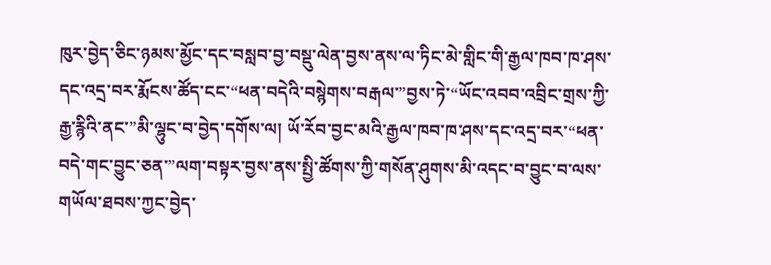ཁུར་བྱེད་ཅིང་ཉམས་མྱོང་དང་བསླབ་བྱ་བསྡུ་ལེན་བྱས་ནས་ལ་ཏིང་མེ་གླིང་གི་རྒྱལ་ཁབ་ཁ་ཤས་དང་འདྲ་བར་རྨོངས་ཚོད་ངང་“ཕན་བདེའི་བསྙེགས་བརྒལ་”བྱས་ཏེ་“ཡོང་འབབ་འབྲིང་གྲས་ཀྱི་རྒྱ་རྙིའི་ནང་”མི་ལྷུང་བ་བྱེད་དགོས་ལ། ཡོ་རོབ་བྱང་མའི་རྒྱལ་ཁབ་ཁ་ཤས་དང་འདྲ་བར་“ཕན་བདེ་གང་བྱུང་ཅན་”ལག་བསྟར་བྱས་ནས་སྤྱི་ཚོགས་ཀྱི་གསོན་ཤུགས་མི་འདང་བ་བྱུང་བ་ལས་གཡོལ་ཐབས་ཀྱང་བྱེད་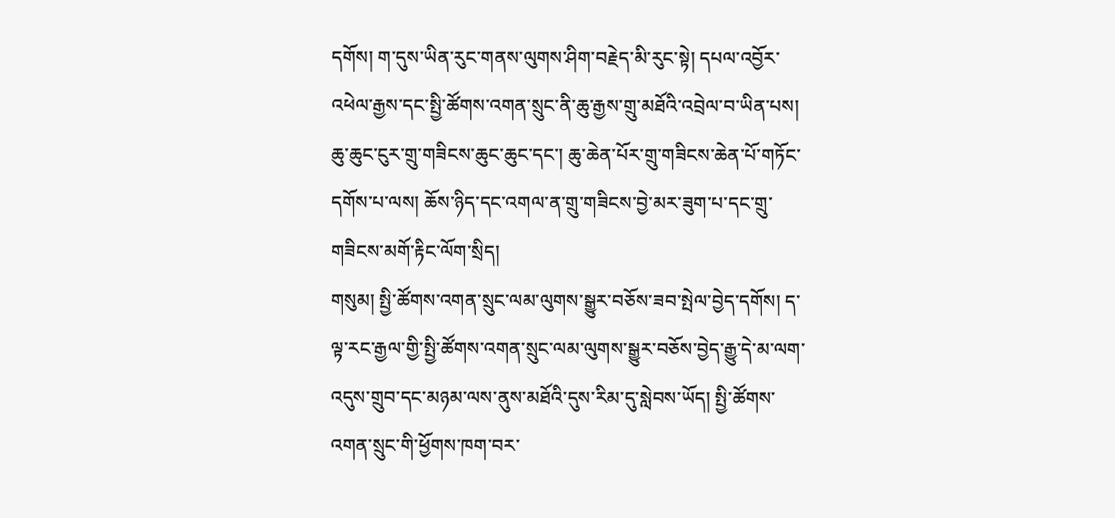དགོས། ག་དུས་ཡིན་རུང་གནས་ལུགས་ཤིག་བརྗེད་མི་རུང་སྟེ། དཔལ་འབྱོར་འཕེལ་རྒྱས་དང་སྤྱི་ཚོགས་འགན་སྲུང་ནི་ཆུ་རྒྱས་གྲུ་མཐོའི་འབྲེལ་བ་ཡིན་པས། ཆུ་ཆུང་ངུར་གྲུ་གཟིངས་ཆུང་ཆུང་དང་། ཆུ་ཆེན་པོར་གྲུ་གཟིངས་ཆེན་པོ་གཏོང་དགོས་པ་ལས། ཆོས་ཉིད་དང་འགལ་ན་གྲུ་གཟིངས་བྱེ་མར་ཟུག་པ་དང་གྲུ་གཟིངས་མགོ་རྟིང་ལོག་སྲིད།
གསུམ། སྤྱི་ཚོགས་འགན་སྲུང་ལམ་ལུགས་སྒྱུར་བཅོས་ཟབ་སྤེལ་བྱེད་དགོས། ད་ལྟ་རང་རྒྱལ་གྱི་སྤྱི་ཚོགས་འགན་སྲུང་ལམ་ལུགས་སྒྱུར་བཅོས་བྱེད་རྒྱུ་དེ་མ་ལག་འདུས་གྲུབ་དང་མཉམ་ལས་ནུས་མཐོའི་དུས་རིམ་དུ་སླེབས་ཡོད། སྤྱི་ཚོགས་འགན་སྲུང་གི་ཕྱོགས་ཁག་བར་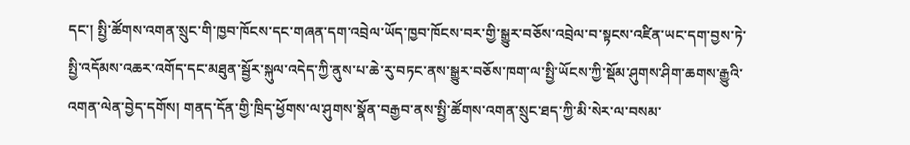དང་། སྤྱི་ཚོགས་འགན་སྲུང་གི་ཁྱབ་ཁོངས་དང་གཞན་དག་འབྲེལ་ཡོད་ཁྱབ་ཁོངས་བར་གྱི་སྒྱུར་བཅོས་འབྲེལ་བ་སྟངས་འཛིན་ཡང་དག་བྱས་ཏེ་སྤྱི་འདོམས་འཆར་འགོད་དང་མཐུན་སྦྱོར་སྐུལ་འདེད་ཀྱི་ནུས་པ་ཆེ་རུ་བཏང་ནས་སྒྱུར་བཅོས་ཁག་ལ་སྤྱི་ཡོངས་ཀྱི་སྡོམ་ཤུགས་ཤིག་ཆགས་རྒྱུའི་འགན་ལེན་བྱེད་དགོས། གནད་དོན་གྱི་ཁྲིད་ཕྱོགས་ལ་ཤུགས་སྣོན་བརྒྱབ་ནས་སྤྱི་ཚོགས་འགན་སྲུང་ཐད་ཀྱི་མི་སེར་ལ་བསམ་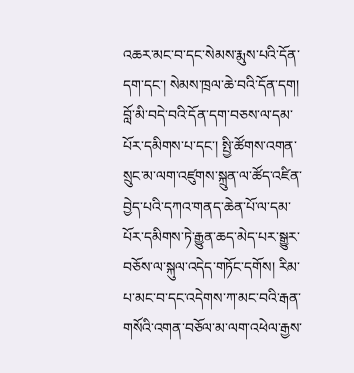འཆར་མང་བ་དང་སེམས་རྨུས་པའི་དོན་དག་དང་། སེམས་ཁྲལ་ཆེ་བའི་དོན་དག། བློ་མི་བདེ་བའི་དོན་དག་བཅས་ལ་དམ་པོར་དམིགས་པ་དང་། སྤྱི་ཚོགས་འགན་སྲུང་མ་ལག་འཛུགས་སྐྲུན་ལ་ཚོད་འཛིན་བྱེད་པའི་དཀའ་གནད་ཆེན་པོ་ལ་དམ་པོར་དམིགས་ཏེ་རྒྱུན་ཆད་མེད་པར་སྒྱུར་བཅོས་ལ་སྐུལ་འདེད་གཏོང་དགོས། རིམ་པ་མང་བ་དང་འདེགས་ཀ་མང་བའི་རྒན་གསོའི་འགན་བཅོལ་མ་ལག་འཕེལ་རྒྱས་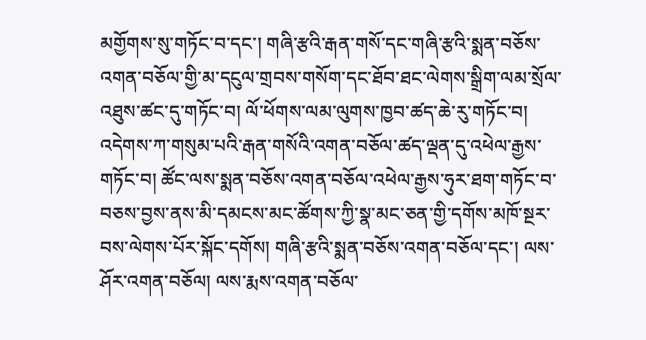མགྱོགས་སུ་གཏོང་བ་དང་། གཞི་རྩའི་རྒན་གསོ་དང་གཞི་རྩའི་སྨན་བཅོས་འགན་བཅོལ་གྱི་མ་དངུལ་གྲབས་གསོག་དང་ཐོབ་ཐང་ལེགས་སྒྲིག་ལམ་སྲོལ་འཐུས་ཚང་དུ་གཏོང་བ། ལོ་ཕོགས་ལམ་ལུགས་ཁྱབ་ཚད་ཆེ་རུ་གཏོང་བ། འདེགས་ཀ་གསུམ་པའི་རྒན་གསོའི་འགན་བཅོལ་ཚད་ལྡན་དུ་འཕེལ་རྒྱས་གཏོང་བ། ཚོང་ལས་སྨན་བཅོས་འགན་བཅོལ་འཕེལ་རྒྱས་ཧུར་ཐག་གཏོང་བ་བཅས་བྱས་ནས་མི་དམངས་མང་ཚོགས་ཀྱི་སྣ་མང་ཅན་གྱི་དགོས་མཁོ་སྔར་བས་ལེགས་པོར་སྐོང་དགོས། གཞི་རྩའི་སྨན་བཅོས་འགན་བཅོལ་དང་། ལས་ཤོར་འགན་བཅོལ། ལས་རྨས་འགན་བཅོལ་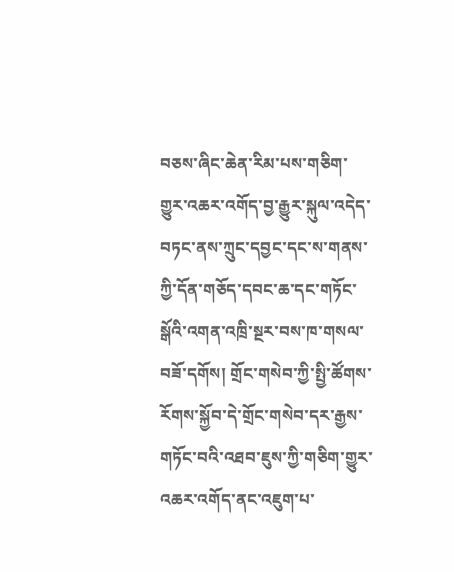བཅས་ཞིང་ཆེན་རིམ་པས་གཅིག་གྱུར་འཆར་འགོད་བྱ་རྒྱུར་སྐུལ་འདེད་བཏང་ནས་ཀྲུང་དབྱང་དང་ས་གནས་ཀྱི་དོན་གཅོད་དབང་ཆ་དང་གཏོང་སྒོའི་འགན་འཁྲི་སྔར་བས་ཁ་གསལ་བཟོ་དགོས། གྲོང་གསེབ་ཀྱི་སྤྱི་ཚོགས་རོགས་སྐྱོབ་དེ་གྲོང་གསེབ་དར་རྒྱས་གཏོང་བའི་འཐབ་ཇུས་ཀྱི་གཅིག་གྱུར་འཆར་འགོད་ནང་འཇུག་པ་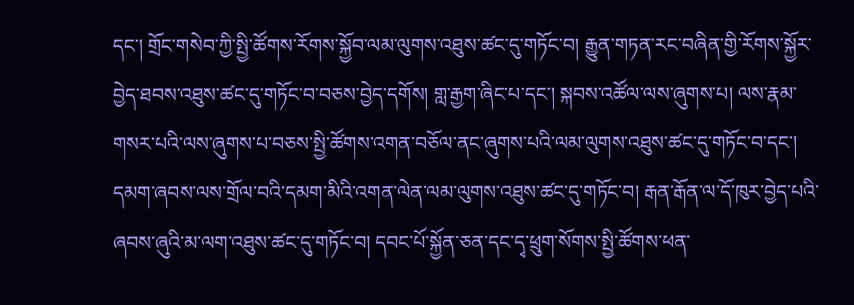དང་། གྲོང་གསེབ་ཀྱི་སྤྱི་ཚོགས་རོགས་སྐྱོབ་ལམ་ལུགས་འཐུས་ཚང་དུ་གཏོང་བ། རྒྱུན་གཏན་རང་བཞིན་གྱི་རོགས་སྐྱོར་བྱེད་ཐབས་འཐུས་ཚང་དུ་གཏོང་བ་བཅས་བྱེད་དགོས། གླ་རྒྱག་ཞིང་པ་དང་། སྐབས་འཚོལ་ལས་ཞུགས་པ། ལས་རྣམ་གསར་པའི་ལས་ཞུགས་པ་བཅས་སྤྱི་ཚོགས་འགན་བཅོལ་ནང་ཞུགས་པའི་ལམ་ལུགས་འཐུས་ཚང་དུ་གཏོང་བ་དང་། དམག་ཞབས་ལས་གྲོལ་བའི་དམག་མིའི་འགན་ལེན་ལམ་ལུགས་འཐུས་ཚང་དུ་གཏོང་བ། རྒན་རྒོན་ལ་དོ་ཁུར་བྱེད་པའི་ཞབས་ཞུའི་མ་ལག་འཐུས་ཚང་དུ་གཏོང་བ། དབང་པོ་སྐྱོན་ཅན་དང་དྭ་ཕྲུག་སོགས་སྤྱི་ཚོགས་ཕན་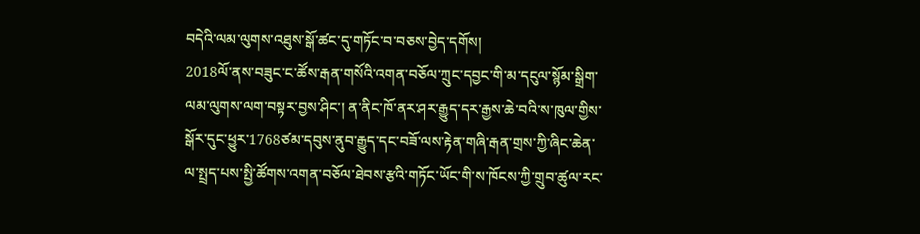བདེའི་ལམ་ལུགས་འཐུས་སྒོ་ཚང་དུ་གཏོང་བ་བཅས་བྱེད་དགོས།
2018ལོ་ནས་བཟུང་ང་ཚོས་རྒན་གསོའི་འགན་བཅོལ་ཀྲུང་དབྱང་གི་མ་དངུལ་སྙོམ་སྒྲིག་ལམ་ལུགས་ལག་བསྟར་བྱས་ཤིང་། ན་ནིང་ཁོ་ནར་ཤར་རྒྱུད་དར་རྒྱས་ཆེ་བའི་ས་ཁུལ་གྱིས་སྒོར་དུང་ཕྱུར་1768ཙམ་དབུས་ནུབ་རྒྱུད་དང་བཟོ་ལས་རྟེན་གཞི་རྒན་གྲས་ཀྱི་ཞིང་ཆེན་ལ་སྤྲད་པས་སྤྱི་ཚོགས་འགན་བཅོལ་ཐེབས་རྩའི་གཏོང་ཡོང་གི་ས་ཁོངས་ཀྱི་གྲུབ་ཚུལ་རང་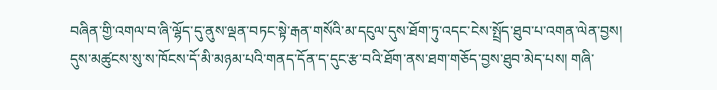བཞིན་གྱི་འགལ་བ་ཞི་ལྷོད་དུ་ནུས་ལྡན་བཏང་སྟེ་རྒན་གསོའི་མ་དངུལ་དུས་ཐོག་ཏུ་འདང་ངེས་སྤྲོད་ཐུབ་པ་འགན་ལེན་བྱས། དུས་མཚུངས་སུ་ས་ཁོངས་དོ་མི་མཉམ་པའི་གནད་དོན་ད་དུང་རྩ་བའི་ཐོག་ནས་ཐག་གཅོད་བྱས་ཐུབ་མེད་པས། གཞི་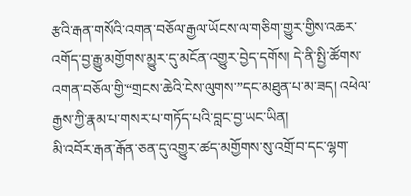རྩའི་རྒན་གསོའི་འགན་བཅོལ་རྒྱལ་ཡོངས་ལ་གཅིག་གྱུར་གྱིས་འཆར་འགོད་བྱ་རྒྱུ་མགྱོགས་མྱུར་དུ་མངོན་འགྱུར་བྱེད་དགོས། དེ་ནི་སྤྱི་ཚོགས་འགན་བཅོལ་གྱི་“གྲངས་ཆེའི་ངེས་ལུགས་”དང་མཐུན་པ་མ་ཟད། འཕེལ་རྒྱས་ཀྱི་རྣམ་པ་གསར་པ་གཏོད་པའི་བླང་བྱ་ཡང་ཡིན།
མི་འབོར་རྒན་རྒོན་ཅན་དུ་འགྱུར་ཚད་མགྱོགས་སུ་འགྲོ་བ་དང་ལྷག་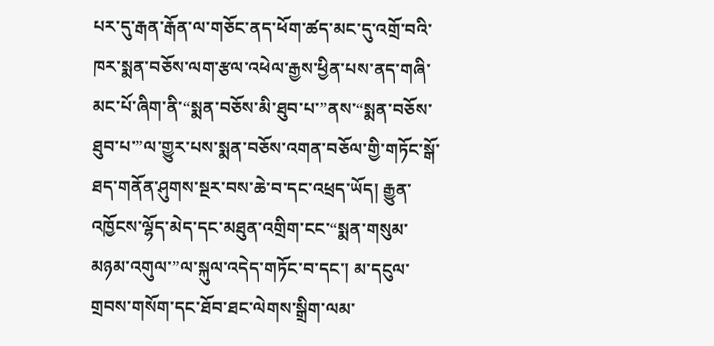པར་དུ་རྒན་རྒོན་ལ་གཅོང་ནད་ཕོག་ཚད་མང་དུ་འགྲོ་བའི་ཁར་སྨན་བཅོས་ལག་རྩལ་འཕེལ་རྒྱས་ཕྱིན་པས་ནད་གཞི་མང་པོ་ཞིག་ནི་“སྨན་བཅོས་མི་ཐུབ་པ་”ནས་“སྨན་བཅོས་ཐུབ་པ་”ལ་གྱུར་པས་སྨན་བཅོས་འགན་བཅོལ་གྱི་གཏོང་སྒོ་ཐད་གནོན་ཤུགས་སྔར་བས་ཆེ་བ་དང་འཕྲད་ཡོད། རྒྱུན་འཁྱོངས་ལྷོད་མེད་དང་མཐུན་འགྲིག་ངང་“སྨན་གསུམ་མཉམ་འགུལ་”ལ་སྐུལ་འདེད་གཏོང་བ་དང་། མ་དངུལ་གྲབས་གསོག་དང་ཐོབ་ཐང་ལེགས་སྒྲིག་ལམ་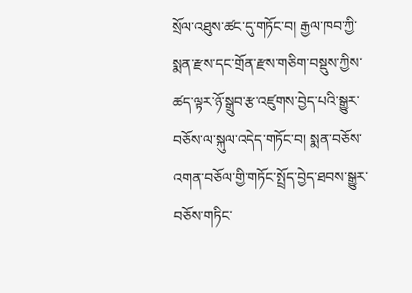སྲོལ་འཐུས་ཚང་དུ་གཏོང་བ། རྒྱལ་ཁབ་ཀྱི་སྨན་རྫས་དང་གྲོན་རྫས་གཅིག་བསྡུས་ཀྱིས་ཚད་ལྟར་ཉོ་སྒྲུབ་རྩ་འཛུགས་བྱེད་པའི་སྒྱུར་བཅོས་ལ་སྐུལ་འདེད་གཏོང་བ། སྨན་བཅོས་འགན་བཅོལ་གྱི་གཏོང་སྤྲོད་བྱེད་ཐབས་སྒྱུར་བཅོས་གཏིང་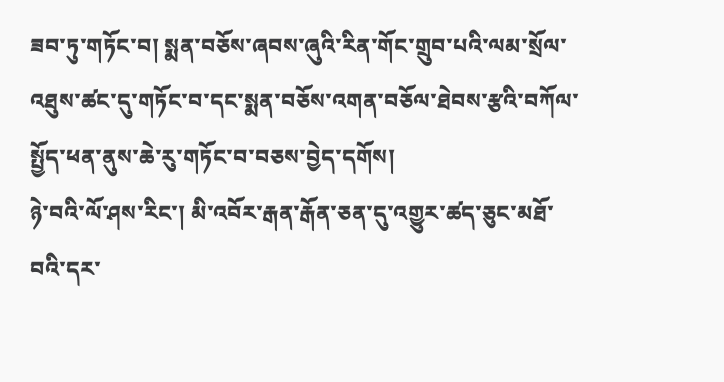ཟབ་ཏུ་གཏོང་བ། སྨན་བཅོས་ཞབས་ཞུའི་རིན་གོང་གྲུབ་པའི་ལམ་སྲོལ་འཐུས་ཚང་དུ་གཏོང་བ་དང་སྨན་བཅོས་འགན་བཅོལ་ཐེབས་རྩའི་བཀོལ་སྤྱོད་ཕན་ནུས་ཆེ་རུ་གཏོང་བ་བཅས་བྱེད་དགོས།
ཉེ་བའི་ལོ་ཤས་རིང་། མི་འབོར་རྒན་རྒོན་ཅན་དུ་འགྱུར་ཚད་ཅུང་མཐོ་བའི་དར་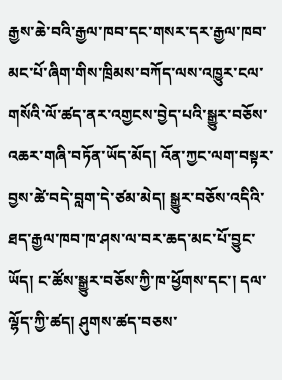རྒྱས་ཆེ་བའི་རྒྱལ་ཁབ་དང་གསར་དར་རྒྱལ་ཁབ་མང་པོ་ཞིག་གིས་ཁྲིམས་བཀོད་ལས་འཁྱུར་ངལ་གསོའི་ལོ་ཚད་ནར་འགྱངས་བྱེད་པའི་སྒྱུར་བཅོས་འཆར་གཞི་བཏོན་ཡོད་མོད། འོན་ཀྱང་ལག་བསྟར་བྱས་ཚེ་བདེ་བླག་དེ་ཙམ་མེད། སྒྱུར་བཅོས་འདིའི་ཐད་རྒྱལ་ཁབ་ཁ་ཤས་ལ་བར་ཆད་མང་པོ་བྱུང་ཡོད། ང་ཚོས་སྒྱུར་བཅོས་ཀྱི་ཁ་ཕྱོགས་དང་། དལ་ལྷོད་ཀྱི་ཚད། ཤུགས་ཚད་བཅས་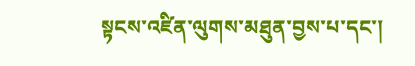སྟངས་འཛིན་ལུགས་མཐུན་བྱས་པ་དང་།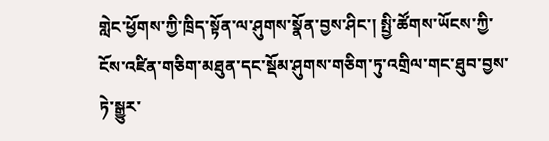གླེང་ཕྱོགས་ཀྱི་ཁྲིད་སྟོན་ལ་ཤུགས་སྣོན་བྱས་ཤིང་། སྤྱི་ཚོགས་ཡོངས་ཀྱི་ངོས་འཛིན་གཅིག་མཐུན་དང་སྡོམ་ཤུགས་གཅིག་ཏུ་འགྲིལ་གང་ཐུབ་བྱས་ཏེ་སྒྱུར་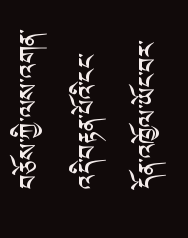བཅོས་ཀྱི་ལས་འགན་འདི་བརྟན་པོའི་ངང་དོན་འཁྱོལ་ཡོང་བར་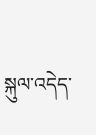སྐུལ་འདེད་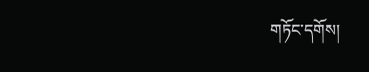གཏོང་དགོས།